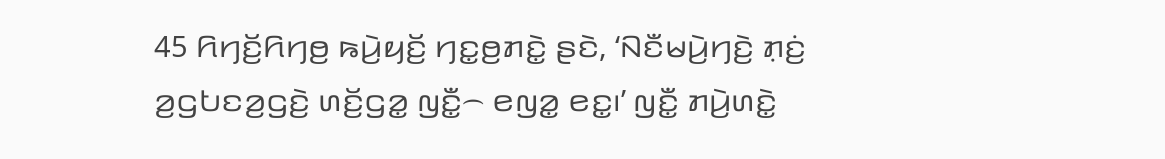45 ꤖꤚꤢꤩ꤬ꤖꤚꤥ꤬ ꤒꤣꤧ꤬ꤟꤢꤩ꤬ ꤚꤢ꤭ꤥ꤬ꤊꤢꤧ꤭ ꤔꤢꤧ, ‘ꤡꤢꤪꤗꤣꤧ꤬ꤚꤢꤧ꤬ ꤊ꤫ꤢꤦ꤬ ꤤ꤬ꤞꤝꤢꤤ꤬ꤞꤢꤧ꤬ ꤛꤢꤩ꤬ꤞꤤ꤭ ꤜꤢꤪ꤭꤮ ꤕꤜꤤ꤭ ꤕꤢ꤭꤯’ ꤜꤢꤪ꤭ ꤊꤣꤧ꤬ꤛꤢꤧ꤭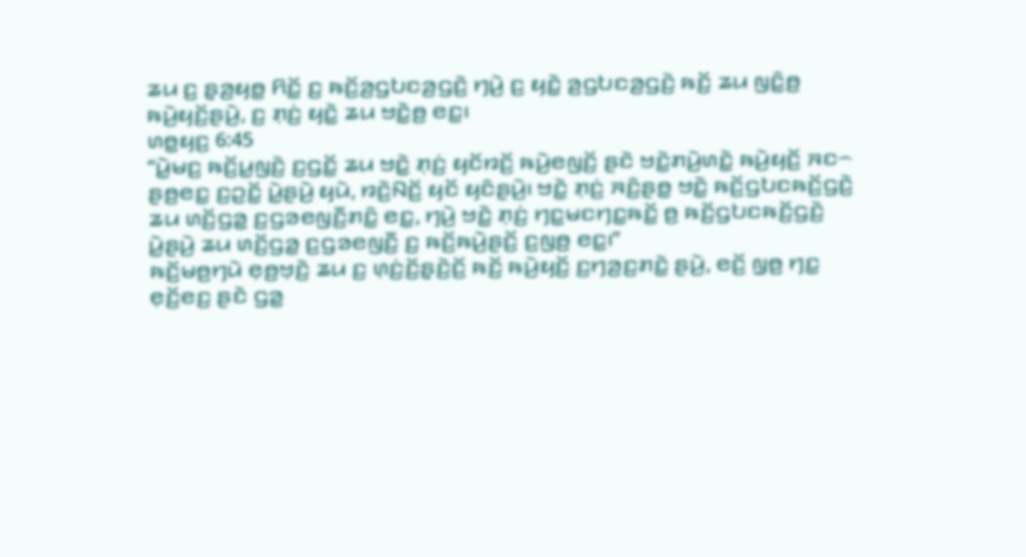ꤘꤣ ꤢ꤬ ꤔ꤫ꤤ꤬ꤟꤥ꤭ ꤖꤢꤩ꤭ ꤢ꤬ ꤒꤢꤩ꤬ꤤ꤬ꤞꤝꤢꤤ꤬ꤞꤢꤧ꤬ ꤚꤣꤧ꤬ ꤢ꤬ ꤟꤢꤧ꤭ ꤤ꤬ꤞꤝꤢꤤ꤬ꤞꤢꤧ꤬ ꤒꤢꤩ꤬ ꤘꤣ ꤜꤢꤨ꤭ꤥ꤬ ꤒꤣꤧ꤬ꤟꤢꤩ꤬ꤔꤣꤧ꤬, ꤢ꤬ ꤊ꤫ꤢꤦ꤬ ꤟꤢꤧ꤭ ꤘꤣ ꤠꤢꤧ꤭ꤥ꤬ ꤕꤢ꤭꤯
ꤛꤥ꤭ꤟꤢ꤬ 6:45
“ꤣꤧ꤭ꤗꤢ꤬ ꤒꤢꤩ꤬ꤣ꤭ꤜꤢꤧ꤬ ꤢ꤬ꤞꤢꤩ꤭ ꤘꤣ ꤠꤢꤧ꤭ ꤊ꤫ꤢꤦ꤬ ꤟꤢꤩꤙꤢꤩ꤬ ꤒꤣꤧ꤬ꤕꤜꤢꤩ꤬ ꤔꤢꤧ ꤠꤢꤧ꤭ꤊꤣꤧ꤬ꤛꤢꤧ꤭ ꤒꤣꤧ꤬ꤟꤢꤩ꤬ ꤏꤢ꤮ ꤔꤥ꤬ꤕꤢ꤭ ꤢ꤬ꤑꤢꤩ꤭ ꤣꤧ꤭ꤔꤣꤧ꤬ ꤟꤣꤧ, ꤙꤢꤧ꤬ꤡꤢꤩ꤬ ꤟꤢꤩ ꤟꤢꤨꤔꤣꤧ꤬꤯ ꤠꤢꤧ꤭ ꤊ꤫ꤢꤦ꤬ ꤏꤢꤨ꤬ꤔꤥ꤭ ꤠꤢꤧ꤭ ꤒꤢꤩ꤬ꤞꤝꤢꤒꤢꤩ꤬ꤞꤢꤧ꤬ ꤘꤣ ꤛꤢꤩ꤬ꤞꤤ꤭ ꤢ꤬ꤞꤤꤕꤜꤢꤪ꤬ꤊꤢꤨ꤭ ꤕꤢ꤭, ꤚꤣꤧ꤬ ꤠꤢꤧ꤭ ꤊ꤫ꤢꤦ꤬ ꤚꤢ꤭ꤗꤢꤚꤢ꤭ꤒꤢꤩ꤭ ꤥ꤬ ꤒꤢꤩ꤬ꤞꤝꤢꤒꤢꤩ꤬ꤞꤢꤧ꤬ ꤣꤧ꤭ꤔꤣꤧ꤬ ꤘꤣ ꤛꤢꤩ꤬ꤞꤤ꤭ ꤢ꤬ꤞꤤꤕꤜꤢꤪ꤬ ꤢ꤬ ꤒꤢꤩ꤬ꤒꤣꤧ꤬ꤔꤢꤩ꤬ ꤢ꤬ꤜꤥ꤬ ꤕꤢ꤭꤯”
ꤒꤢꤩ꤬ꤗꤥ꤬ꤚꤣꤧ ꤕ꤫ꤥ꤬ꤠ꤫ꤢꤧ꤬ ꤘꤣ ꤢ꤬ ꤛ꤫ꤢꤦ꤬ꤢꤩ꤬ꤔ꤫ꤢꤧ꤬ꤢꤩ꤬ ꤒꤢꤩ꤬ ꤒꤣꤧ꤬ꤟꤢꤩ꤬ ꤢ꤬ꤚꤤ꤬ꤢ꤬ꤊꤢꤧ꤭ ꤔꤣꤧ꤬, ꤕꤢꤩ꤬ ꤜ꤫ꤥ꤬ ꤚꤢ꤭ ꤕ꤫ꤢꤩ꤬ꤕꤢ꤬ ꤔꤢꤧ ꤞꤤ꤭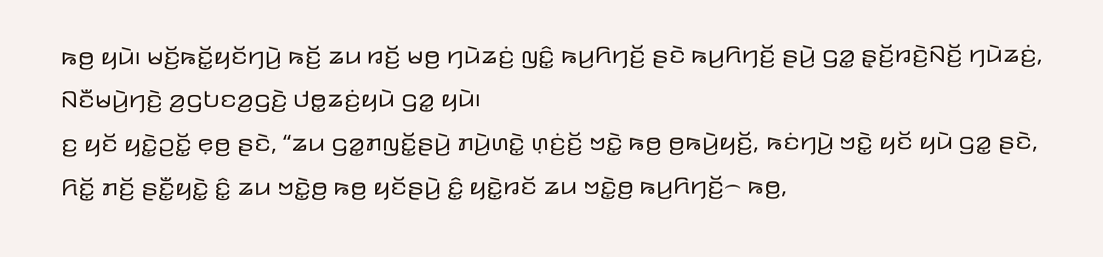ꤒꤥ꤬ ꤟꤣꤧ꤯ ꤗꤢꤩ꤬ꤒꤢꤩ꤭ꤟꤢꤩꤚꤣꤧ꤬ ꤒꤢꤩ꤬ ꤘꤣ ꤙꤢꤩ꤬ ꤗꤥ꤬ ꤚꤣꤧꤘꤢꤦ꤬ ꤜꤢꤨ꤭ ꤒꤣ꤬ꤖꤚꤢꤩ꤬ ꤔꤢꤧ ꤒꤣ꤬ꤖꤚꤢꤩ꤬ ꤔꤣꤧ꤬ ꤞꤤ꤭ ꤔ꤫ꤢꤩ꤬ꤙꤢꤧ꤬ꤡꤢꤩ꤬ ꤚꤣꤧꤘꤢꤦ꤬, ꤡꤢꤪꤗꤣꤧ꤬ꤚꤢꤧ꤬ ꤤ꤬ꤞꤝꤢꤤ꤬ꤞꤢꤧ꤬ ꤓꤥ꤭ꤘꤢꤦ꤬ꤟꤣꤧ ꤞꤤ꤭ ꤟꤣꤧ꤯
ꤢ꤬ ꤟꤢꤩ ꤟꤢꤧ꤭ꤑꤢꤩ꤭ ꤕ꤫ꤥ꤬ ꤔꤢꤧ, “ꤘꤣ ꤞꤤ꤭ꤊꤜꤢꤩ꤭ꤔꤣꤧ꤬ ꤊꤣꤧ꤬ꤛꤢꤧ꤭ ꤛ꤫ꤢꤦ꤬ꤢꤩ꤬ ꤠꤢꤧ꤭ ꤒꤥ꤬ ꤥ꤬ꤒꤣꤧ꤬ꤟꤢꤩ꤬, ꤒꤢꤦꤚꤣꤧ꤬ ꤠꤢꤧ꤭ ꤟꤢꤩ ꤟꤣꤧ ꤞꤤ꤭ ꤔꤢꤧ, ꤖꤢꤩ꤭ ꤊꤢꤩ꤬ ꤔꤢꤪ꤭ꤟꤢꤧ꤭ ꤢꤨ꤭ ꤘꤣ ꤠꤢꤧ꤭ꤥ꤬ ꤒꤥ꤬ ꤟꤢꤩꤔꤣꤧ꤬ ꤢꤨ꤭ ꤟꤢꤧ꤭ꤙꤢꤩ ꤘꤣ ꤠꤢꤧ꤭ꤥ꤬ ꤒꤣ꤬ꤖꤚꤢꤩ꤬꤮ ꤒꤥ꤬,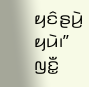ꤟꤢꤨꤔꤣꤧ꤬ ꤟꤣꤧ꤯”
ꤜꤢꤪ꤭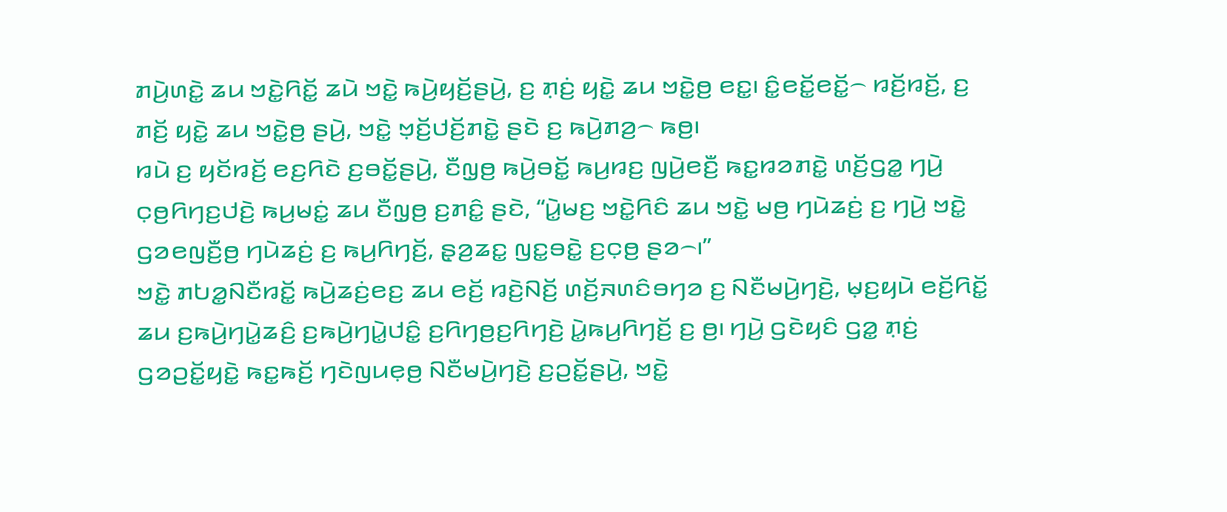ꤊꤣꤧ꤬ꤛꤢꤧ꤭ ꤘꤣ ꤠꤢꤧ꤭ꤖꤢꤩ꤭ ꤘꤣꤧ ꤠꤢꤧ꤭ ꤒꤣꤧ꤬ꤟꤢꤩ꤬ꤔꤣꤧ꤬, ꤢ꤬ ꤊ꤫ꤢꤦ꤬ ꤟꤢꤧ꤭ ꤘꤣ ꤠꤢꤧ꤭ꤥ꤬ ꤕꤢ꤭꤯ ꤢꤨ꤭ꤕꤢꤩ꤭ꤕꤢꤩ꤭꤮ ꤙꤢꤩ꤬ꤙꤢꤩ꤬, ꤢ꤬ ꤊꤢꤩ꤬ ꤟꤢꤧ꤭ ꤘꤣ ꤠꤢꤧ꤭ꤥ꤬ ꤔꤣꤧ꤬, ꤠꤢꤧ꤭ ꤠ꤫ꤢꤩ꤬ꤓꤢꤩ꤬ꤊꤢꤧ꤭ ꤔꤢꤧ ꤢ꤬ ꤒꤣꤧ꤬ꤊꤤ꤬꤮ ꤒꤥ꤬꤯
ꤙꤣꤧ ꤢ꤬ ꤟꤢꤩꤙꤢꤩ꤬ ꤕꤢ꤬ꤖꤢꤧ ꤢ꤬ꤋꤢꤩ꤭ꤔꤣꤧ꤬, ꤢꤪꤜ꤫ꤥ꤬ ꤒꤣꤧ꤬ꤋꤢꤩ꤭ ꤒꤣ꤬ꤙꤢ꤬ ꤜꤣꤧ꤬ꤕꤢꤪ꤬ ꤒꤢ꤭ꤙꤤꤊꤢꤧ꤭ ꤛꤢꤩ꤬ꤞꤤ꤭ ꤚꤣꤧ꤬ ꤍ꤫ꤥ꤬ꤖꤚꤢ꤬ꤓꤢꤧ꤬ ꤒꤣ꤬ꤗꤢꤦ꤭ ꤘꤣ ꤢꤪꤜ꤫ꤥ꤬ ꤢ꤬ꤊꤢꤨ꤭ ꤔꤢꤧ, “ꤣꤧ꤭ꤗꤢ꤬ ꤠꤢꤧ꤭ꤖꤢꤨ ꤘꤣ ꤠꤢꤧ꤭ ꤗꤥ꤬ ꤚꤣꤧꤘꤢꤦ꤬ ꤢ꤬ ꤚꤣꤧ꤬ ꤠꤢꤧ꤭ ꤞꤤꤕꤜꤢꤪ꤬ꤥ꤬ ꤚꤣꤧꤘꤢꤦ꤬ ꤢ꤬ ꤒꤣ꤬ꤖꤚꤢꤩ꤬, ꤔ꤫ꤤ꤬ꤘꤢ꤭ ꤜꤢ꤭ꤋꤢꤧ꤭ ꤢ꤬ꤍ꤫ꤥ꤬ ꤔꤤ꤮꤯”
ꤠꤢꤧ꤭ ꤊꤝꤤ꤭ꤡꤢꤪꤙꤢꤩ꤭ ꤒꤣꤧ꤬ꤘꤢꤦ꤬ꤕꤢ꤬ ꤘꤣ ꤕꤢꤩ꤬ ꤙꤢꤧ꤬ꤡꤢꤩ꤬ ꤛꤢꤩ꤬ꤏꤛꤢꤨꤋꤚꤤ ꤢ꤬ ꤡꤢꤪꤗꤣꤧ꤬ꤚꤢꤧ꤬, ꤗ꤫ꤢ꤬ꤟꤣꤧ ꤕꤢꤩ꤬ꤖꤢꤩ꤭ ꤘꤣ ꤢ꤬ꤒꤣꤧ꤬ꤚꤣꤧ꤭ꤘꤢꤨ꤬ ꤢ꤬ꤒꤣꤧ꤬ꤚꤣꤧ꤭ꤓꤢꤨ꤭ ꤢ꤬ꤖꤚꤥ꤬ꤢ꤬ꤖꤚꤢꤧ꤬ ꤣꤧ꤭ꤒꤣ꤬ꤖꤚꤢꤩ꤬ ꤢ꤬ ꤥ꤬꤯ ꤚꤣꤧ꤬ ꤞꤢꤧꤟꤢꤨ ꤞꤤ꤭ ꤊ꤫ꤢꤦ꤬ ꤞꤤꤑꤢꤩ꤭ꤟꤢꤧ꤭ ꤒꤢ꤭ꤒꤢꤩ꤬ ꤚꤢꤧꤜꤣꤕ꤫ꤥ꤬ ꤡꤢꤪꤗꤣꤧ꤬ꤚꤢꤧ꤬ ꤢ꤬ꤑꤢꤩ꤭ꤔꤣꤧ꤬, ꤠꤢꤧ꤭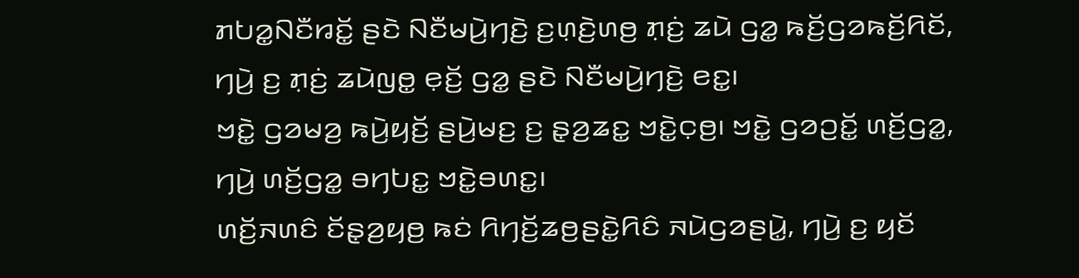ꤊꤝꤤ꤭ꤡꤢꤪꤙꤢꤩ꤭ ꤔꤢꤧ ꤡꤢꤪꤗꤣꤧ꤬ꤚꤢꤧ꤬ ꤢ꤬ꤛ꤫ꤢꤧ꤬ꤛꤥ꤬ ꤊ꤫ꤢꤦ꤬ ꤘꤣꤧ ꤞꤤ꤭ ꤒꤢꤩ꤬ꤞꤤꤒꤢꤩ꤬ꤖꤢꤩ, ꤚꤣꤧ꤬ ꤢ꤬ ꤊ꤫ꤢꤦ꤬ ꤘꤣꤧꤜꤥ꤭ ꤕ꤫ꤢꤩ꤬ ꤞꤤ꤭ ꤔꤢꤧ ꤡꤢꤪꤗꤣꤧ꤬ꤚꤢꤧ꤬ ꤕꤢ꤭꤯
ꤠꤢꤧ꤭ ꤞꤤꤗꤤ꤬ ꤒꤣꤧ꤬ꤟꤢꤩ꤬ ꤔꤣꤧ꤬ꤗꤢ꤬ ꤢ꤬ ꤔ꤫ꤤ꤬ꤘꤢ꤭ ꤠꤢꤧ꤭ꤍ꤫ꤥ꤬꤯ ꤠꤢꤧ꤭ ꤞꤤꤑꤢꤩ꤭ ꤛꤢꤩ꤬ꤞꤤ꤭, ꤚꤣꤧ꤬ ꤛꤢꤩ꤬ꤞꤤ꤭ ꤋꤚꤝꤢ꤭ ꤠꤢꤧ꤭ꤋꤛꤢ꤭꤯
ꤛꤢꤩ꤬ꤏꤛꤢꤨ ꤢꤩꤔ꤫ꤤ꤬ꤟꤥ꤬ ꤒꤢꤦ ꤖꤚꤢꤩ꤬ꤘꤥ꤬ꤔꤢꤧ꤭ꤖꤢꤨ ꤏꤣꤧꤞꤤꤔꤣꤧ꤭, ꤚꤣꤧ꤬ ꤢ꤬ ꤟꤢꤩ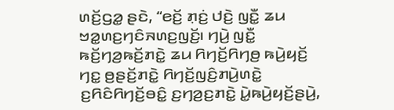ꤛꤢꤩ꤬ꤞꤤ꤭ ꤔꤢꤧ, “ꤕꤢꤩ꤬ ꤊ꤫ꤢꤦ꤬ ꤓꤢꤧ꤬ ꤜꤢꤪ꤭ ꤘꤣ ꤠꤤ꤭ꤛꤢ꤬ꤚꤢꤨꤏꤛꤢ꤬ꤜꤢꤩ꤬꤯ ꤚꤣꤧ꤬ ꤜꤢꤪ꤭ ꤒꤢꤩ꤬ꤚꤤ꤬ꤒꤢꤩ꤬ꤊꤢꤧ꤭ ꤘꤣ ꤖꤚꤢꤩ꤬ꤖꤚꤥ꤬ ꤒꤣꤧ꤬ꤟꤢꤩ꤬ ꤚꤢ꤭ ꤥ꤬ꤔꤢꤩ꤬ꤊꤢꤧ꤭ ꤖꤚꤢꤩ꤬ꤜꤢꤨ꤬ꤊꤣꤧ꤬ꤛꤢꤧ꤭ ꤢ꤬ꤖꤢꤨꤖꤚꤢꤩ꤬ꤋꤢꤨ꤭ ꤢ꤬ꤚꤤ꤬ꤢ꤬ꤊꤢꤧ꤭ ꤣꤧ꤭ꤒꤣꤧ꤬ꤟꤢꤩ꤬ꤔꤣꤧ꤬,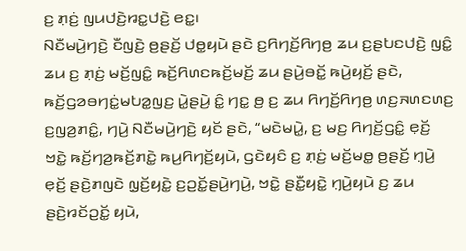ꤢ꤬ ꤊ꤫ꤢꤦ꤬ ꤜꤣꤓꤢꤧ꤬ꤙꤢ꤭ꤓꤢꤧ꤬ ꤕꤢ꤭꤯
ꤡꤢꤪꤗꤣꤧ꤬ꤚꤢꤧ꤬ ꤢꤪꤜꤢꤧ꤬ ꤥ꤬ꤔꤢꤩ꤬ ꤓꤥ꤭ꤟꤣꤧ ꤔꤢꤧ ꤢ꤬ꤖꤚꤢꤩ꤬ꤖꤚꤥ꤬ ꤘꤣ ꤢ꤬ꤔꤝꤢꤓꤢꤧ꤬ ꤜꤢꤨ꤭ ꤘꤣ ꤢ꤬ ꤊ꤫ꤢꤦ꤬ ꤗꤢꤩ꤬ꤜꤢꤨ꤭ ꤒꤢꤩ꤬ꤖꤛꤢꤒꤢꤩ꤬ꤗꤢꤩ꤬ ꤘꤣ ꤔꤣꤧ꤬ꤋꤢꤩ꤭ ꤒꤣꤧ꤬ꤟꤢꤩ꤬ ꤔꤢꤧ,
ꤒꤢꤩ꤬ꤞꤤꤋꤚꤢꤦ꤭ꤗꤝꤤ꤭ꤜꤢ꤬ ꤣꤧ꤭ꤔꤣꤧ꤬ ꤢꤨ꤭ ꤚꤢ꤭ ꤥ꤬ ꤢ꤬ ꤘꤣ ꤖꤚꤢꤩ꤬ꤖꤚꤥ꤬ ꤛꤢ꤬ꤏꤛꤢꤛꤢ꤬ ꤢ꤬ꤜꤤ꤬ꤊꤢꤨ꤭, ꤚꤣꤧ꤬ ꤡꤢꤪꤗꤣꤧ꤬ꤚꤢꤧ꤬ ꤟꤢꤩ ꤔꤢꤧ, “ꤗꤢꤧꤗꤣꤧ꤭, ꤢ꤬ ꤗꤢ꤬ ꤖꤚꤢꤩ꤬ꤞꤢꤨ꤭ ꤕ꤫ꤢꤩ꤬ ꤠꤢꤧ꤭ ꤒꤢꤩ꤬ꤚꤤ꤬ꤒꤢꤩ꤬ꤊꤢꤧ꤭ ꤒꤣ꤬ꤖꤚꤢꤩ꤬ꤟꤣꤧ, ꤞꤢꤧꤟꤢꤨ ꤢ꤬ ꤊ꤫ꤢꤦ꤬ ꤗꤢꤩ꤬ꤗꤥ꤭ ꤥ꤬ꤔꤢꤩ꤬ ꤚ꤫ꤣꤧ꤬ ꤕ꤫ꤢꤩ꤬ ꤔꤢꤧ꤬ꤊꤜꤢꤧ ꤜ꤫ꤢꤩ꤬ꤟꤢꤧ꤭ ꤢ꤬ꤑꤢꤩ꤭ꤔꤣꤧ꤬ꤚꤣꤧ꤬, ꤠꤢꤧ꤭ ꤔꤢꤪ꤭ꤟꤢꤧ꤭ ꤚ꤫ꤣꤧ꤬ꤟꤣꤧ ꤢ꤬ ꤘꤣ ꤔꤢꤧ꤬ꤙꤢꤩꤑꤢꤩ꤭ ꤟꤣꤧ,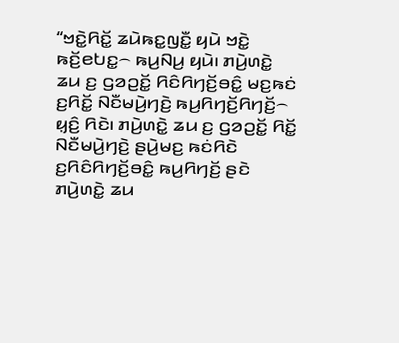“ꤠꤢꤧ꤭ꤖꤢꤩ꤭ ꤘꤣꤧꤒꤢ꤭ꤜꤢꤪ꤭ ꤟꤣꤧ ꤠꤢꤧ꤭ ꤒꤢꤩ꤬ꤕꤝꤢ꤭꤮ ꤒꤣ꤬ꤡꤣ꤬ ꤟꤣꤧ꤯ ꤊꤣꤧ꤬ꤛꤢꤧ꤭ ꤘꤣ ꤢ꤬ ꤞꤤꤑꤢꤩ꤭ ꤖꤢꤨꤖꤚꤢꤩ꤬ꤋꤢꤨ꤭ ꤗꤢ꤬ꤒꤢꤦ ꤢ꤬ꤖꤢꤩ꤭ ꤡꤢꤪꤗꤣꤧ꤬ꤚꤢꤧ꤬ ꤒꤣ꤬ꤖꤚꤢꤩ꤬ꤖꤚꤢꤩ꤬꤮ ꤟ꤫ꤢꤨ꤬ ꤖꤢꤧ꤯ ꤊꤣꤧ꤬ꤛꤢꤧ꤭ ꤘꤣ ꤢ꤬ ꤞꤤꤑꤢꤩ꤭ ꤖꤢꤩ꤭ ꤡꤢꤪꤗꤣꤧ꤬ꤚꤢꤧ꤬ ꤔꤣꤧ꤬ꤗꤢ꤬ ꤒꤢꤦꤖꤢꤧ ꤢ꤬ꤖꤢꤨꤖꤚꤢꤩ꤬ꤋꤢꤨ꤭ ꤒꤣ꤬ꤖꤚꤢꤩ꤬ ꤔꤢꤧ ꤊꤣꤧ꤬ꤛꤢꤧ꤭ ꤘꤣ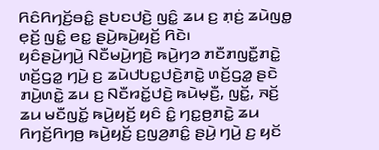ꤖꤢꤨꤖꤚꤢꤩ꤬ꤋꤢꤨ꤭ ꤔꤝꤢꤓꤢꤧ꤬ ꤜꤢꤨ꤭ ꤘꤣ ꤢ꤬ ꤊ꤫ꤢꤦ꤬ ꤘꤣꤧꤜꤥ꤭ ꤕ꤫ꤢꤩ꤬ ꤜꤢꤨ꤭ ꤕꤢ꤭ ꤔꤣꤧ꤬ꤒꤣꤧ꤬ꤟꤢꤩ꤬ ꤖꤢꤧ꤯
ꤟꤢꤨꤔꤣꤧ꤬ꤚꤣꤧ꤬ ꤡꤢꤪꤗꤣꤧ꤬ꤚꤢꤧ꤬ ꤒꤣꤧ꤬ꤚꤤ ꤊꤢꤪꤊꤜꤢꤪ꤭ꤊꤢꤧ꤭ ꤛꤢꤩ꤬ꤞꤤ꤭ ꤚꤣꤧ꤬ ꤢ꤬ ꤘꤣꤧꤓꤝꤢ꤭ꤓꤢꤧ꤬ꤊꤢꤧ꤭ ꤛꤢꤩ꤬ꤞꤤ꤭ ꤔꤢꤧ ꤊꤣꤧ꤬ꤛꤢꤧ꤭ ꤘꤣ ꤢ꤬ ꤡꤢꤪꤙꤢꤩ꤭ꤓꤢꤧ꤬ ꤒꤣꤧꤗ꤫ꤢꤪ꤬, ꤜꤢꤩ꤭, ꤏꤢꤩ꤬ ꤘꤣ ꤗꤢꤪꤜꤢꤩ꤭ ꤒꤣꤧ꤬ꤟꤢꤩ꤬ ꤟꤢꤨ ꤢꤨ꤭ ꤚꤢ꤭ꤥ꤬ꤊꤢꤧ꤭ ꤘꤣ ꤖꤚꤢꤩ꤬ꤖꤚꤥ꤬ ꤒꤣꤧ꤬ꤟꤢꤩ꤬ ꤢ꤬ꤜꤤ꤬ꤊꤢꤨ꤭ ꤔꤣꤧ꤬ ꤚꤣꤧ꤬ ꤢ꤬ ꤟꤢꤩ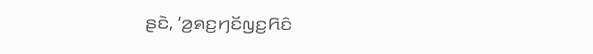ꤔꤢꤧ, ‘ꤤ꤬ꤎꤢ꤬ꤚꤢꤩꤜꤢ꤬ꤖꤢꤨ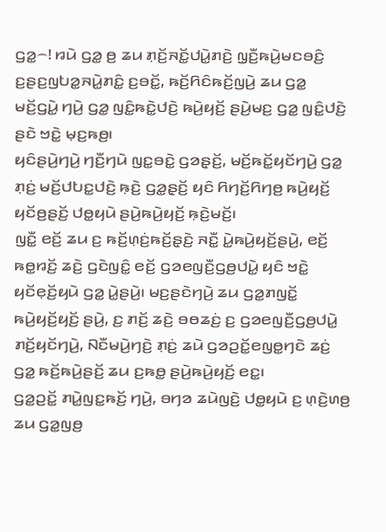ꤞꤤ꤭꤮! ꤙꤣꤧ ꤞꤤ꤭ ꤥ꤬ ꤘꤣ ꤊ꤫ꤢꤩ꤬ꤏꤢꤩ꤭ꤓꤣꤧ꤭ꤊꤢꤧ꤬ ꤜ꤫ꤢꤪ꤬ꤒꤣꤧ꤬ꤗꤢꤋꤢꤨ꤬ ꤢ꤬ꤔꤢ꤬ꤜꤝꤤ꤭ꤏꤣꤧ꤭ꤊꤢꤨ꤭ ꤢ꤬ꤋꤢꤩ꤭, ꤒꤢꤩ꤬ꤖꤢꤨꤒꤢꤩ꤬ꤜꤣꤧ꤬ ꤘꤣ ꤞꤤ꤭ ꤗꤢꤩ꤬ꤞꤣꤧ꤭ ꤚꤣꤧ꤬ ꤞꤤ꤭ ꤜꤢꤨ꤭ꤒꤢꤧ꤭ꤓꤢꤧ꤬ ꤒꤣꤧ꤬ꤟꤢꤩ꤬ ꤔꤣꤧ꤬ꤗꤢ꤬ ꤞꤤ꤭ ꤜꤢꤨ꤭ꤓꤢꤧ꤬ ꤔꤢꤧ ꤠꤢꤧ꤭ ꤗ꤫ꤢ꤬ꤒꤥ꤬꤯
ꤟꤢꤨꤔꤣꤧ꤬ꤚꤣꤧ꤬ ꤚꤢꤪ꤬ꤚꤣꤧ ꤜꤢ꤭ꤋꤢꤧ꤭ ꤞꤤꤔ꤫ꤢꤩ꤬, ꤗꤢꤩ꤬ꤒꤢꤩ꤭ꤟꤢꤩꤚꤣꤧ꤬ ꤞꤤ꤭ ꤊ꤫ꤢꤦ꤬ ꤗꤢꤩ꤬ꤓꤝꤢ꤭ꤓꤢꤧ꤬ ꤒ꤫ꤢꤧ꤬ ꤞꤤ꤭ꤔ꤫ꤢꤩ꤬ ꤟꤢꤨ ꤖꤚꤢꤩ꤬ꤖꤚꤥ꤬ ꤒꤣꤧ꤬ꤟꤢꤩ꤬ ꤟꤢꤩꤥ꤬ꤔꤢꤩ꤬ ꤓꤥ꤭ꤟꤣꤧ ꤔꤣꤧ꤬ꤒꤣꤧ꤬ꤟꤢꤩ꤬ ꤒ꤫ꤢꤧ꤬ꤗꤢꤩ꤬꤯
ꤜꤢꤪ꤭ ꤕꤢꤩ꤬ ꤘꤣ ꤢ꤬ ꤒꤢꤩ꤬ꤛ꤫ꤢꤦ꤬ꤒꤢꤩ꤬ꤔ꤫ꤢꤧ꤬ ꤏꤢꤪ꤭ ꤣꤧ꤭ꤒꤣꤧ꤬ꤟꤢꤩ꤬ꤔꤣꤧ꤬, ꤕꤢꤩ꤬ ꤒꤥ꤭ꤙꤢꤩ꤬ ꤘꤢꤧ꤬ ꤞꤢꤧꤜꤢꤨ꤭ ꤕꤢꤩ꤬ ꤞꤤꤕꤜꤢꤪ꤬ꤞꤥ꤬ꤓꤣꤧ꤭ ꤟꤢꤨ ꤠꤢꤧ꤭ ꤟꤢꤩꤕ꤫ꤢꤩ꤬ꤟꤣꤧ ꤞꤤ꤭ ꤣꤧ꤭ꤔꤣꤧ꤬꤯ ꤗꤢ꤬ꤔꤢꤧꤚꤣꤧ꤬ ꤘꤣ ꤞꤤ꤭ꤊꤜꤢꤩ꤭ ꤒꤣꤧ꤬ꤟꤢꤩ꤬ꤟꤢꤩ꤬ ꤔꤣꤧ꤬, ꤢ꤬ ꤊꤢꤩ꤬ ꤘꤢꤧ꤬ ꤋꤥꤘꤢꤦ꤬ ꤢ꤬ ꤞꤤꤕꤜꤢꤪ꤬ꤞꤥ꤬ꤓꤣꤧ꤭ ꤊꤢꤩ꤬ꤟꤢꤩꤚꤣꤧ꤬, ꤡꤢꤪꤗꤣꤧ꤬ꤚꤢꤧ꤬ ꤊ꤫ꤢꤦ꤬ ꤘꤣꤧ ꤞꤤꤑꤢꤩ꤭ꤕꤜꤥ꤭ꤚꤢꤧ ꤘꤢꤦ꤬ ꤞꤤ꤭ ꤒꤢꤩ꤬ꤒꤣꤧ꤬ꤔꤢꤩ꤬ ꤘꤣ ꤢ꤬ꤒꤥ꤭ ꤔꤣꤧ꤬ꤒꤣꤧ꤬ꤟꤢꤩ꤬ ꤕꤢ꤭꤯
ꤞꤤ꤭ꤑꤢꤩ꤭ ꤊꤣꤧ꤭ꤜꤢ꤭ꤒꤢꤩ꤬ ꤚꤣꤧ꤬, ꤋꤚꤤ ꤘꤣꤧꤜꤢꤧ꤬ ꤓꤥ꤭ꤟꤣꤧ ꤢ꤬ ꤛ꤫ꤢꤧ꤬ꤛꤥ꤬ ꤘꤣ ꤞꤤ꤭ꤜꤥ꤬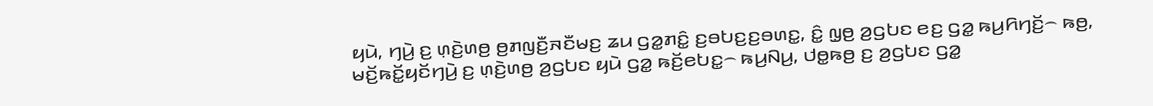ꤟꤣꤧ, ꤚꤣꤧ꤬ ꤢ꤬ ꤛ꤫ꤢꤧ꤬ꤛꤥ꤬ ꤥ꤬ꤊꤜꤢꤪ꤬ꤏꤢꤪꤗꤢ꤬ ꤘꤣ ꤞꤤ꤭ꤊꤢꤨ꤭ ꤢ꤬ꤋꤝꤢ꤬ꤢ꤬ꤋꤛꤢ꤭, ꤢꤨ꤭ ꤜ꤫ꤥ꤬ ꤤ꤬ꤞꤝꤢ ꤕꤢ꤬ ꤞꤤ꤭ ꤒꤣ꤬ꤖꤚꤢꤩ꤬꤮ ꤒꤥ꤬, ꤗꤢꤩ꤬ꤒꤢꤩ꤭ꤟꤢꤩꤚꤣꤧ꤬ ꤢ꤬ ꤛ꤫ꤢꤧ꤬ꤛꤥ꤬ ꤤ꤬ꤞꤝꤢ ꤟꤣꤧ ꤞꤤ꤭ ꤒꤢꤩ꤬ꤕꤝꤢ꤭꤮ ꤒꤣ꤬ꤡꤣ꤬, ꤓꤥ꤭ꤒꤥ꤬ ꤢ꤬ ꤤ꤬ꤞꤝꤢ ꤞꤤ꤭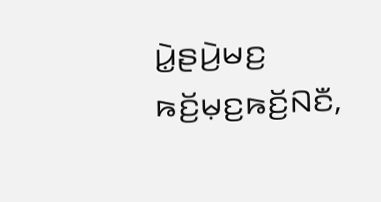ꤣꤧ꤭ꤔꤣꤧ꤬ꤗꤢ꤬ ꤒꤢꤩ꤬ꤗ꤫ꤢ꤬ꤒꤢꤩ꤬ꤡꤢꤪ,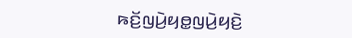ꤒꤢꤩ꤬ꤜꤣꤧ꤬ꤟꤥ꤭ꤜꤣꤧ꤬ꤟꤢꤧ꤬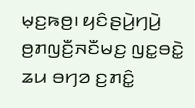ꤗ꤫ꤢ꤬ꤒꤥ꤬꤯ ꤟꤢꤨꤔꤣꤧ꤬ꤚꤣꤧ꤬ ꤥ꤬ꤊꤜꤢꤪ꤬ꤏꤢꤪꤗꤢ꤬ ꤜꤢ꤭ꤋꤢꤧ꤭ ꤘꤣ ꤋꤚꤤ ꤢ꤬ꤊꤢꤨ꤭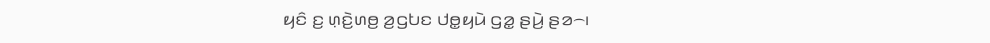ꤟꤢꤨ ꤢ꤬ ꤛ꤫ꤢꤧ꤬ꤛꤥ꤬ ꤤ꤬ꤞꤝꤢ ꤓꤥ꤭ꤟꤣꤧ ꤞꤤ꤭ ꤔꤣꤧ꤬ ꤔꤤ꤮꤯